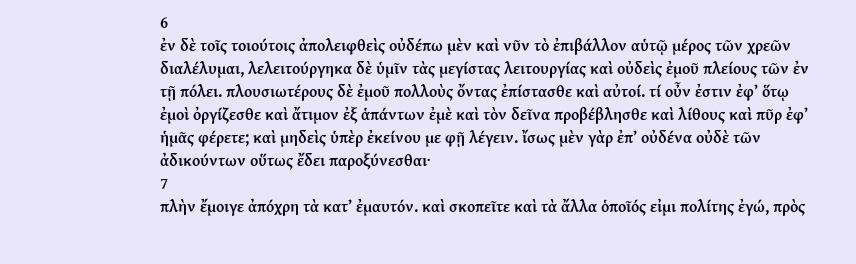6
ἐν δὲ τοῖς τοιούτοις ἀπολειφθεὶς οὐδέπω μὲν καὶ νῦν τὸ ἐπιβάλλον αὑτῷ μέρος τῶν χρεῶν διαλέλυμαι, λελειτούργηκα δὲ ὑμῖν τὰς μεγίστας λειτουργίας καὶ οὐδεὶς ἐμοῦ πλείους τῶν ἐν τῇ πόλει. πλουσιωτέρους δὲ ἐμοῦ πολλοὺς ὄντας ἐπίστασθε καὶ αὐτοί. τί οὖν ἐστιν ἐφ’ ὅτῳ ἐμοὶ ὀργίζεσθε καὶ ἄτιμον ἐξ ἁπάντων ἐμὲ καὶ τὸν δεῖνα προβέβλησθε καὶ λίθους καὶ πῦρ ἐφ’ ἡμᾶς φέρετε; καὶ μηδεὶς ὑπὲρ ἐκείνου με φῇ λέγειν. ἴσως μὲν γὰρ ἐπ’ οὐδένα οὐδὲ τῶν ἀδικούντων οὕτως ἔδει παροξύνεσθαι·
7
πλὴν ἔμοιγε ἀπόχρη τὰ κατ’ ἐμαυτόν. καὶ σκοπεῖτε καὶ τὰ ἄλλα ὁποῖός εἰμι πολίτης ἐγώ, πρὸς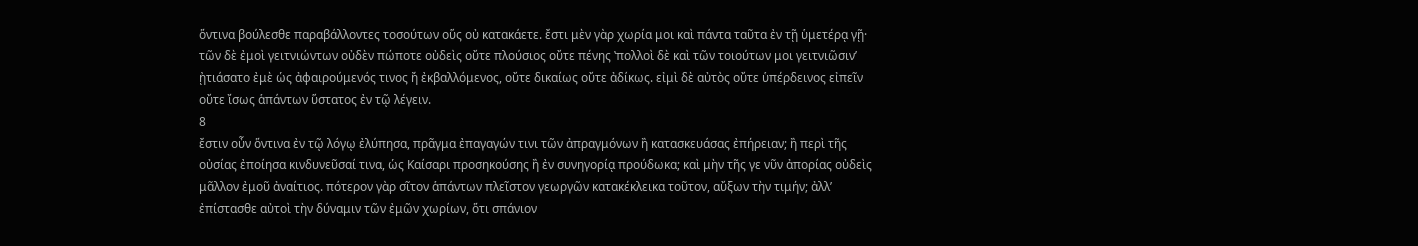ὅντινα βούλεσθε παραβάλλοντες τοσούτων οὕς οὐ κατακάετε. ἔστι μὲν γὰρ χωρία μοι καὶ πάντα ταῦτα ἐν τῇ ὑμετέρᾳ γῇ· τῶν δὲ ἐμοὶ γειτνιώντων οὐδὲν πώποτε οὐδεὶς οὔτε πλούσιος οὔτε πένης ʽπολλοὶ δὲ καὶ τῶν τοιούτων μοι γειτνιῶσιν’ ᾐτιάσατο ἐμὲ ὡς ἀφαιρούμενός τινος ἤ ἐκβαλλόμενος, οὔτε δικαίως οὔτε ἀδίκως. εἰμὶ δὲ αὐτὸς οὔτε ὑπέρδεινος εἰπεῖν οὔτε ἴσως ἁπάντων ὕστατος ἐν τῷ λέγειν.
8
ἔστιν οὖν ὅντινα ἐν τῷ λόγῳ ἐλύπησα, πρᾶγμα ἐπαγαγών τινι τῶν ἀπραγμόνων ἢ κατασκευάσας ἐπήρειαν; ἢ περὶ τῆς οὐσίας ἐποίησα κινδυνεῦσαί τινα, ὡς Καίσαρι προσηκούσης ἢ ἐν συνηγορίᾳ προύδωκα; καὶ μὴν τῆς γε νῦν ἀπορίας οὐδεὶς μᾶλλον ἐμοῦ ἀναίτιος. πότερον γὰρ σῖτον ἁπάντων πλεῖστον γεωργῶν κατακέκλεικα τοῦτον, αὔξων τὴν τιμήν; ἀλλ’ ἐπίστασθε αὐτοὶ τὴν δύναμιν τῶν ἐμῶν χωρίων, ὅτι σπάνιον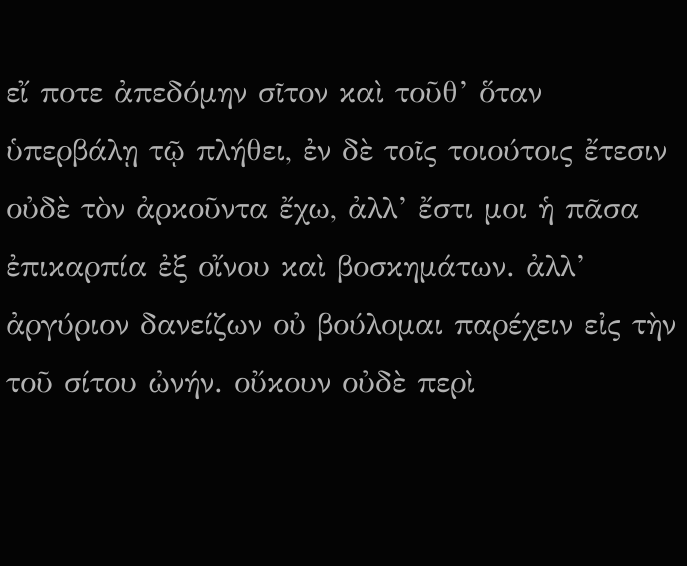εἴ ποτε ἀπεδόμην σῖτον καὶ τοῦθ’ ὅταν ὑπερβάλῃ τῷ πλήθει, ἐν δὲ τοῖς τοιούτοις ἔτεσιν οὐδὲ τὸν ἀρκοῦντα ἔχω, ἀλλ’ ἔστι μοι ἡ πᾶσα ἐπικαρπία ἐξ οἴνου καὶ βοσκημάτων. ἀλλ’ ἀργύριον δανείζων οὐ βούλομαι παρέχειν εἰς τὴν τοῦ σίτου ὠνήν. οὔκουν οὐδὲ περὶ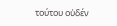τούτου οὐδέν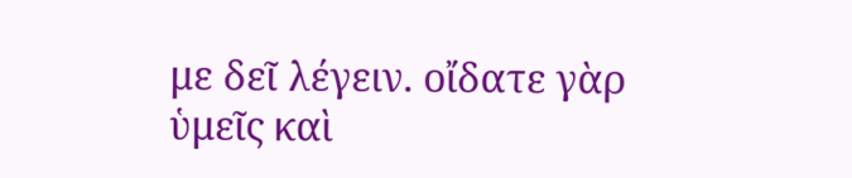με δεῖ λέγειν. οἴδατε γὰρ ὑμεῖς καὶ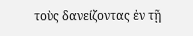τοὺς δανείζοντας ἐν τῇ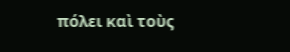πόλει καὶ τοὺς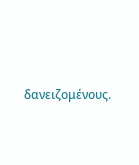δανειζομένους.